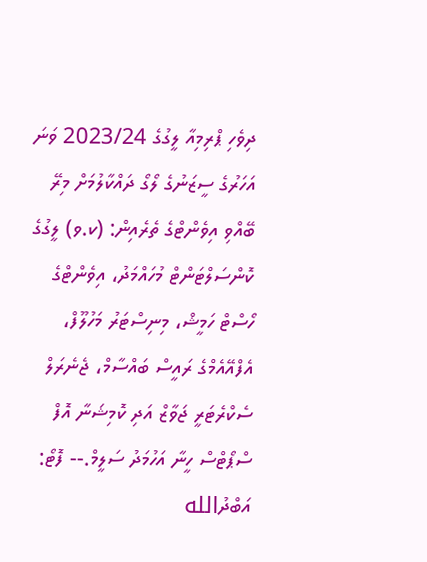ދިވެހި ޕްރިމިއާ ލީގުގެ 2023/24 ވަނަ އަހަރުގެ ސީޒަނުގެ ލޯގޯ ދައްކާލުމަށް މިރޭ ބޭއްވި އިވެންޓްގެ ތެރެއިން: (ކ.ވ) ލީގުގެ ކޮންސަލްޓަންޓް މުހައްމަދު، އިވެންޓްގެ ހޯސްޓް ހަމީޝް، މިނިސްޓަރު މަހުލޫފް، އެފްއޭއެމްގެ ރައީސް ބައްސާމް، ޖެނެރަލް ސެކްރެޓަރީ ޖަވާޒް އަދި ކޮމިޝަނާ އޮފް ސްޕޯޓްސް ހީނާ އަހުމަދު ސަލީމް.-- ފޮޓޯ: އަބްދުالله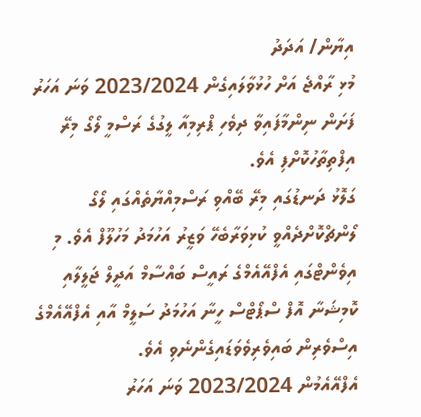އިޔާން/ އަދަދު
މުޅި ރާއްޖެ އަށް ހުޅުވާލައިގެން 2023/2024 ވަނަ އަހަރު ފަށަން ނިންމާފައިވާ ދިވެހި ޕްރިމިއާ ލީގުގެ ރަސްމީ ލޯގޯ މިރޭ އިފްތިތާހުކޮށްފި އެވެ.
ގަލޮޅު ދަނޑުގައި މިރޭ ބޭއްވި ރަސްމިއްޔާތެއްގައި ލޯގޯ ލޯންޗްކޮށްދެއްވީ ކުޅިވަރާބެހޭ ވަޒީރު އަހުމަދު މަހުލޫފް އެވެ. މި އިވެންޓްގައި އެފްއޭއެމްގެ ރައީސް ބައްސާމް އަދީލް ޖަލީލާއި ކޮމިޝަނާ އޮފް ސްޕޯޓްސް ހީނާ އަހުމަދު ސަލީމް އާއި އެފްއޭއެމްގެ އިސްވެރިން ބައިވެރިވެވަޑައިގެންނެވި އެވެ.
އެފްއޭއެމުން 2023/2024 ވަނަ އަހަރު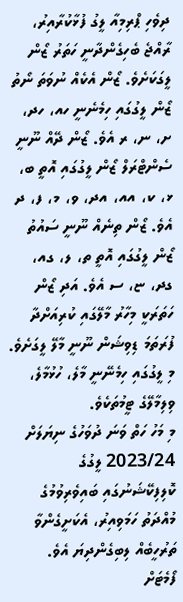ދިވެހި ޕްރިމިއާ ލީގު ފުޅާކުރާއިރު، ރާއްޖެ ބެހިގެންދާނީ ހަތަރު ޒޯން ލީގަކަށެވެ. ޒޯން އެކެއް ނުވަތަ ނޯތު ޒޯން ލީގުގައި ހިމެނެނީ ހއ، ހދ، ށ، ނ، ރ އެވެ. ޒޯން ދޭއް ނޫނީ ސެންޓްރަލް ޒޯން ލީގުގައި އޮތީ ބ، ޅ، ކ، އއ، އދ، ވ، މ، ފ، ދ އެވެ. ޒޯން ތިނެއް ނޫނީ ސައުތު ޒޯން ލީގުގައި އޮތީ ތ، ލ، ގއ، ގދ، ޏ، ސ އެވެ. އަދި ޒޯން ހަތަރަކީ މިހާރު މާލޭގައި ކުރިއަށްދާ ފުރަތަމަ ޑިވިޝަން ނޫނީ މާލޭ ލީގަށެވެ. މި ލީގުގައި ހިމެނޭނީ މާލެ، ހުޅުމާލެ، ވިލިމާލޭގެ ޓީމުތަކެވެ.
މި މަހު ހަތް ވަނަ ދުވަހުގެ ނިޔަލަށް 2023/24 ލީގުގެ ކޮލިފިކޭޝަނުގައި ބައިވެރިވުމުގެ މުއްދަތު ހަމަވިއިރު، އެކަށީގެންވާ ތަރުހީބެއް ލިބިގެންދިޔަ އެވެ.
ފޯމެޓަށް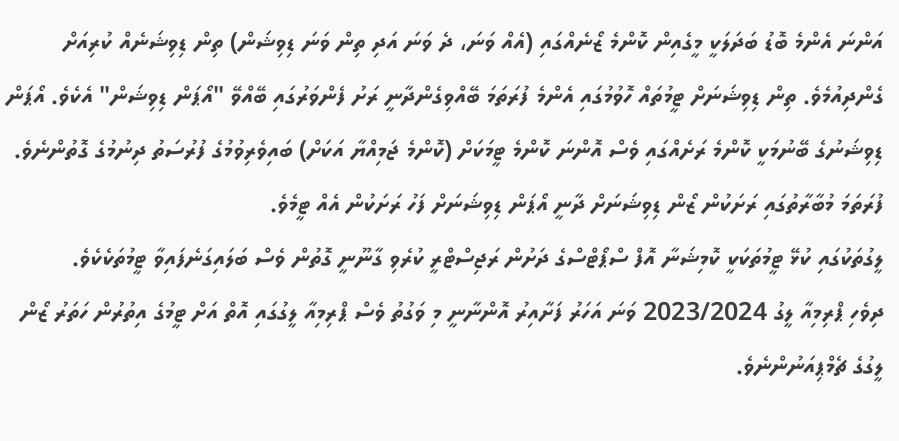އަންނަ އެންމެ ބޮޑު ބަދަލަކީ މީގެއިން ކޮންމެ ޒޯނެއްގައި (އެއް ވަނަ، ދެ ވަނަ އަދި ތިން ވަނަ ޑިވިޝަން) ތިން ޑިވިޝަނެއް ކުރިއަށް ގެންދިއުމެވެ. ތިން ޑިވިޝަނަށް ޓީމުތައް ހޮވުމުގައި އެންމެ ފުރަތަމަ ބޭއްވިގެންދާނީ ރަށު ފެންވަރުގައި ބޭއްވޭ "އޯޕަން ޑިވިޝަން" އެކެވެ. އޯޕަން ޑިވިޝަނުގެ ބޭނުމަކީ ކޮންމެ ރަށެއްގައި ވެސް އޮންނަ ކޮންމެ ޓީމަކަށް (ކޮންމެ ޖަމިއްޔާ އަކަށް) ބައިވެރިވުމުގެ ފުރުސަތު ދިނުމުގެ ގޮތުންނެވެ. ފުރަތަމަ މުބާރާތުގައި ރަށަކުން ޒޯން ޑިވިޝަނަށް ދާނީ އޯޕަން ޑިވިޝަނަށް ފަހު ރަށަކުން އެއް ޓީމެވެ.
ލީގުތަކުގައި ކުޅޭ ޓީމުތަކަކީ ކޮމިޝަނާ އޮފް ސްޕޯޓްސްގެ ދަށުން ރަޖިސްޓްރީ ކުރެވި ގާނޫނީ ގޮތުން ވެސް ބަލައިގަނެފައިވާ ޓީމުތަކެކެވެ.
ދިވެހި ޕްރިމިއާ ލީގު 2023/2024 ވަނަ އަހަރު ފަށާއިރު އޮންނާނީ މި ވަގުތު ވެސް ޕްރިމިއާ ލީގުގައި އޮތް އަށް ޓީމުގެ އިތުރުން ހަތަރު ޒޯން ލީގުގެ ޗެމްޕިއަނުންނެވެ.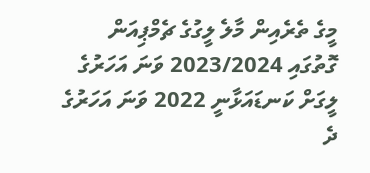މީގެ ތެރެއިން މާލެ ލީގުގެ ޗެމްޕިއަން ގޮތުގައި 2023/2024 ވަނަ އަހަރުގެ ލީގަށް ކަނޑައަޅާނީ 2022 ވަނަ އަހަރުގެ ދެ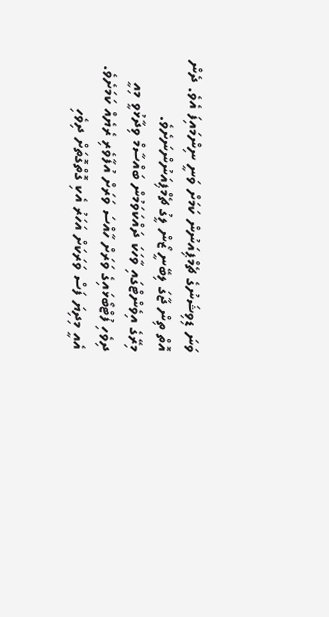ވަނަ ޑިވިޝަނުގެ ޗެމްޕިއަނުން ކަމަށް ވަނީ ނިންމައިފަ އެވެ. ދެން އޮތް ތިން ޖާގަ ލިބޭނީ ޒޯން ލީގު ޗެމްޕިއަނުންނަށެވެ.
މިރޭގެ އިވެންޓްގައި ވާހަކަ ދައްކަވަމުން ބައްސާމް ވިދާޅުވީ މިއީ ދިވެހި ފުޓްބޯޅައިގެ ވަރަށް ހާއްސަ ވަރަށް އުފާވެރި ރެޔެއް ކަމަށެވެ. އެއީ މިދިޔަ ފަސް ވަރަކަށް އަހަރު އެކި ގޮތްގޮތަށް ދިވެހި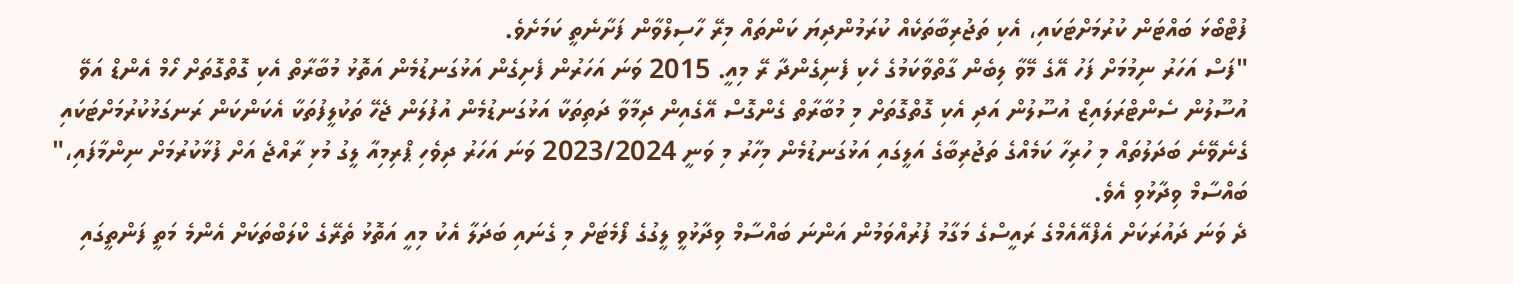ފުޓްބޯޅަ ބައްޓަން ކުރުމަށްޓަކައި، އެކި ތަޖުރިބާތަކެއް ކުރަމުންދިޔަ ކަންތައް މިރޭ ހާސިލްވާން ފަށާނެތީ ކަމަށެވެ.
"ފަސް އަހަރު ނިމުމަށް ފަހު އޭގެ މޭވާ ލިބެން ގާތްވާކަމުގެ ހެކި ފެނިގެންދާ ރޭ މިއީ. 2015 ވަނަ އަހަރުން ފެށިގެން އަޅުގަނޑުމެން އަތޮޅު މުބާރާތް އެކި ގޮތްގޮތަށް ހޯމް އެންޑް އަވޭ އުސޫލުން ސެންޓްރަލައިޒް އުސޫލުން އަދި އެކި ގޮތްގޮތަށް މި މުބާރާތް ގެންގޮސް އޭގެއިން ދިމާވާ ދަތިތަކާ އަޅުގަނޑުމެން އުފުލަން ޖެހޭ ތަކުލީފުތަކާ އެކަންކަން ރަނގަޅުކުރުމަށްޓަކައި ގެނެވޭނެ ބަދަލުތައް މި ހުރިހާ ކަމެއްގެ ތަޖުރިބާގެ އަލީގައި އަޅުގަނޑުމެން މިހާރު މި ވަނީ 2023/2024 ވަނަ އަހަރު ދިވެހި ޕްރިމިއާ ލީގު މުޅި ރާއްޖެ އަށް ފުޅާކުރުމަށް ނިންމާފައި،" ބައްސާމް ވިދާޅުވި އެވެ.
ދެ ވަނަ ދައުރަކަށް އެފްއޭއެމްގެ ރައީސްގެ މަގާމު ފުރުއްވަމުން އަންނަ ބައްސާމް ވިދާޅުވީ ލީގުގެ ފޯމެޓަށް މި ގެނައި ބަދަލާ އެކު މިއީ އަތޮޅު ތެރޭގެ ކްލަބްތަކަށް އެންމެ މަތީ ފަންތީގައި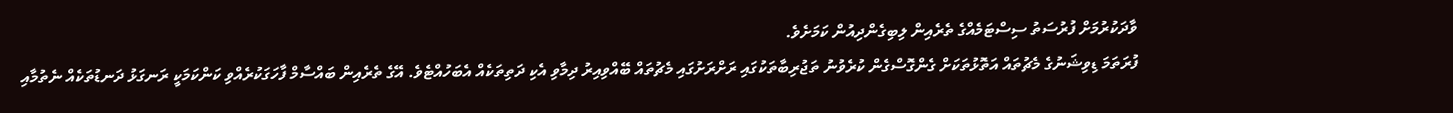ވާދަކުރުމަށް ފުރުސަތު ސިސްޓަމެއްގެ ތެރެއިން ލިބިގެންދިއުން ކަމަށެވެ.
ފުރަތަމަ ޑިވިޝަނުގެ މެޗުތައް އަތޮޅުތަކަށް ގެންގޮސްގެން ކުރެވުނު ތަޖުރިބާތަކުގައި ރަށްރަށުގައި މެޗުތައް ބޭއްވިއިރު ދިމާވި އެކި ދަތިތަކެއް އެބަހުއްޓެވެ. އޭގެ ތެރެއިން ބައްސާމް ފާހަގަކުރެއްވި ކަންކަމަކީ ރަނގަޅު ދަނޑުތަކެއް ނެތުމާއި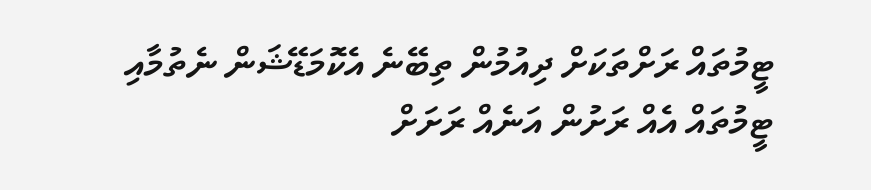ޓީމުތައް ރަށްތަކަށް ދިއުމުން ތިބޭނެ އެކޮމަޑޭޝަން ނެތުމާއި ޓީމުތައް އެއް ރަށުން އަނެއް ރަށަށް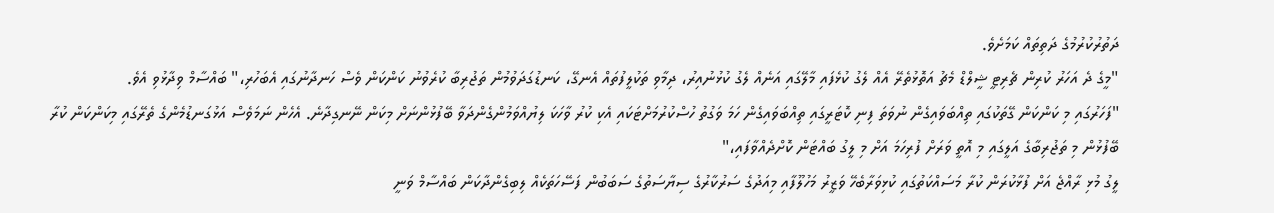ދަތުރުކުރުމުގެ ދަތިތައް ކަމަށެވެ.
"މީގެ ދެ އަހަރު ކުރިން ޗެރިޓީ ޝީލްޑް މެޗު އަތޮޅުތެރޭ އެއް ލެގު ކުޅެފައި މާލޭގައި އަނެއް ލެގު ކުޅުނުއިރު، ދިމާވި ތަކުލީފުތައް އެނގޭ، ކަނޑުގަދަވުމުން ތަޖުރިބާ ކުރެވުނު ކަންކަން ވެސް ހަނދާނުގައި އެބަހުރި،" ބައްސާމް ވިދާޅުވި އެވެ.
"ފަހަރުގައި މި ކަންކަން ގޭތަކުގައި ތިއްބަވައިގެން ނުވަތަ ފިނި ކޮޓަރީގައި ތިއްބަވައިގެން ހަމަ ވަގުތު ހުސްކުރުމަށްޓަކައި އެކި ކުރު ވާހަކަ ލިޔުއްވަމުންގެންދަވާ ބޭފުޅުންނަށް މިކަން ނޭނގިދާނެ. އެހެން ނަމަވެސް އަޅުގަނޑުމެންގެ ތެރޭގައި މިކަންކަން ކުރާ ބޭފުޅުން މި ތަޖުރިބާގެ އަލީގައި މި އޮތީ ވަރަށް ފުރިހަމަ އަށް މި ލީގު ބައްޓަން ކޮށްދެއްވާފައި،"
ލީގު މުޅި ރާއްޖެ އަށް ފުޅާކުރަން ކުރާ މަސައްކަތުގައި ކުޅިވަރާބެހޭ ވަޒީރު މަހުލޫފާއި މިއަދުގެ ސަރުކާރުގެ ސިޔާސަތުގެ ސަބަބުން ފަސޭހަތަކެއް ލިބިގެންދާކަން ބައްސާމް ވަނީ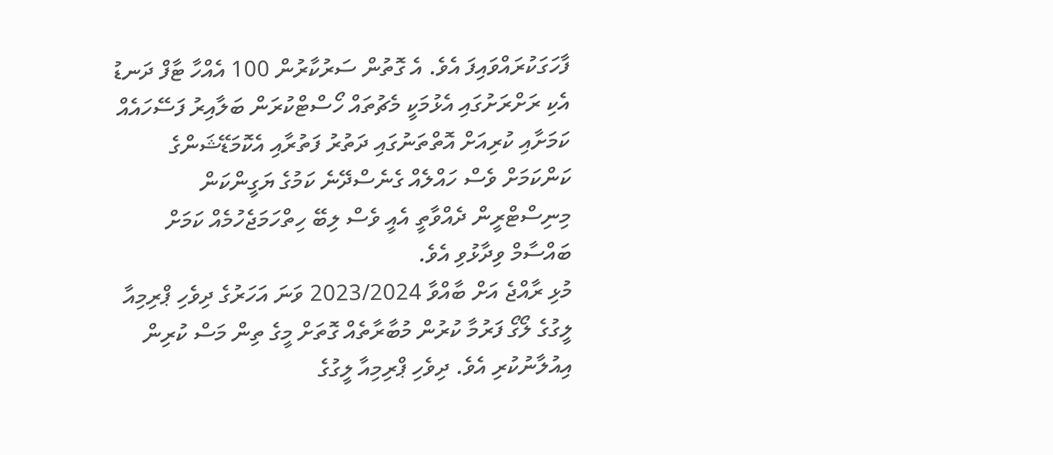ފާހަގަކުރައްވައިފަ އެވެ. އެ ގޮތުން ސަރުކާރުން 100 އެއްހާ ޓާފް ދަނޑު އެކި ރަށްރަށުގައި އެޅުމަކީ މެޗުތައް ހޯސްޓްކުރަން ބަލާއިރު ފަސޭހައެއް ކަމަށާއި ކުރިއަށް އޮތްތަނުގައި ދަތުރު ފަތުރާއި އެކޮމަޑޭޝަންގެ ކަންކަމަށް ވެސް ހައްލެއް ގެނެސްދޭނެ ކަމުގެ ޔަގީންކަން މިނިސްޓްރީން ދެއްވާތީ އެއީ ވެސް ލިބޭ ހިތްހަމަޖެހުމެއް ކަމަށް ބައްސާމް ވިދާޅުވި އެވެ.
މުޅި ރާއްޖެ އަށް ބާއްވާ 2023/2024 ވަނަ އަހަރުގެ ދިވެހި ޕްރިމިއާ ލީގުގެ ލޯގޯ ފަރުމާ ކުރުން މުބާރާތެއް ގޮތަށް މީގެ ތިން މަސް ކުރިން އިއުލާނުކުރި އެވެ. ދިވެހި ޕްރިމިއާ ލީގުގެ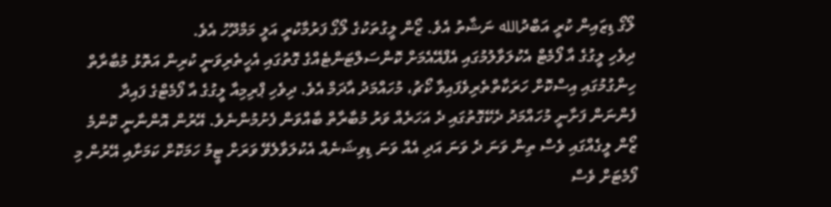ލޯގޯ ޑިޒައިން ކުރީ އަބްދުالله ނަޝާތު އެވެ. ޒޯން ލީގުތަކުގެ ލޯގޯ ފަރުމާކުރީ އަލީ މަމްދޫހު އެވެ.
ދިވެހި ލީގުގެ އާ ފޯމެޓް އެކުލަވާލުމުގައި އެފްއޭއެމަށް ކޮންސަލްޓަންޓެއްގެ ގޮތުގައި އެހީތެރިވަނީ ކުރިން އަތޮޅު މުބާރާތް ހިންގުމުގައި އިސްކޮށް ހަރަކާތްތެރިވެފައިވާ ކޯޗު، މުހައްމަދު އާދަމް އެވެ. ދިވެހި ޕްރިމިއާ ލީގުގެ އާ ފޯމެޓްގެ ފައިދާ ފެންނަން ފަށާނީ މުހައްމަދު ދެކޭގޮތުގައި ދެ އަހަރެއް ވަރު މުބާރާތް ބާއްވަން ފެށުމުންނެވެ. އޭރުން އޮންނާނީ ކޮންމެ ޒޯން ލީގެއްގައި ވެސް ތިން ވަނަ ދެ ވަނަ އަދި އެއް ވަނަ ޑިވިޝަނެއް އެކުލަވާލެވޭ ވަރަށް ޓީމު ހަމަކޮށް ކަމަށާއި އޭރުން މި ފޯމެޓަށް ވެސް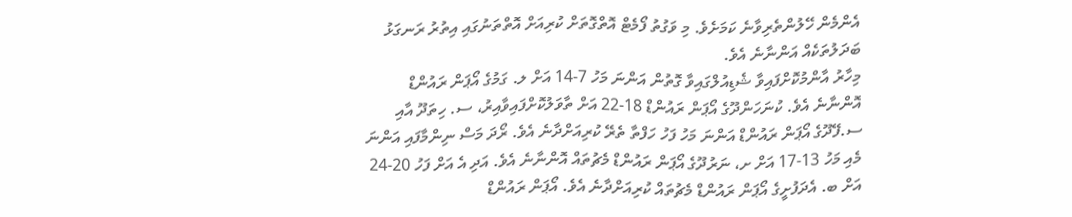އެންމެން ހޭލުންތެރިވާނެ ކަމަށެވެ. މި ވަގުތު ފޯމެޓް އޮތްގޮތަށް ކުރިއަށް އޮތްތަނުގައި އިތުރު ރަނގަޅު ބަދަލުތަކެއް އަންނާނެ އެވެ.
މިހާރު އާންމުކޮށްފައިވާ ޝެޑިއުލްގައިވާ ގޮތުން އަންނަ މަހު 7-14 އަށް ލ. ގަމުގެ އޯޕަން ރައުންޑް އޮންނާނެ އެވެ. ކުނަހަންދޫގެ އޯޕަން ރައުންޑް 18-22 އަށް ތާވަލުކޮށްފައިވާއިރު، ސ. ހިތަދޫ އާއި ސ.ފޭދޫގެ އޯޕަން ރައުންޑް އަންނަ މަހު ފަހު ހަފްތާ ތެރޭ ކުރިއަށްދާނެ އެވެ. ރޯދަ މަސް ނިންމާފައި އަންނަ މެއި މަހު 13-17 އަށް ށ، ނަރުދޫގެ އޯޕަން ރައުންޑް މެޗުތައް އޮންނާނެ އެވެ. އަދި އެ އަށް ފަހު 20-24 އަށް ބ. އެދަފުށީގެ އޯޕަން ރައުންޑް މެޗުތައް ކުރިއަށްދާނެ އެވެ. އޯޕަން ރައުންޑް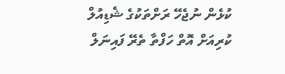ކުޅެން ނުޖެހޭ ރަށްތަކުގެ ޝެޑިއުލް ކުރިއަށް އޮތް ހަފްތާ ތެރޭ ފައިނަލް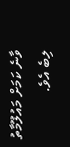ވާނެ ކަމަށް މައުލޫމާތު ލިބެ އެވެ.